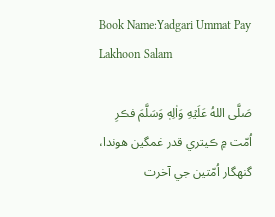Book Name:Yadgari Ummat Pay Lakhoon Salam

صَلَّى اللهُ عَلَيۡهِ وَاٰلِهٖ وَسَلَّمَ فڪرِ اُمّت ۾ ڪيتري قدر غمگين هوندا، گنهگار اُمّتين جي آخرت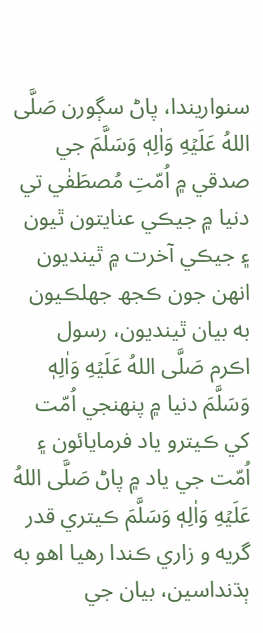سنواريندا، پاڻ سڳورن صَلَّى اللهُ عَلَيۡهِ وَاٰلِهٖ وَسَلَّمَ جي صدقي ۾ اُمّتِ مُصطَفٰي تي دنيا ۾ جيڪي عنايتون ٿيون ۽ جيڪي آخرت ۾ ٿينديون انهن جون ڪجھ جھلڪيون به بيان ٿينديون، رسول اڪرم صَلَّى اللهُ عَلَيۡهِ وَاٰلِهٖ وَسَلَّمَ دنيا ۾ پنهنجي اُمّت کي ڪيترو ياد فرمايائون ۽ اُمّت جي ياد ۾ پاڻ صَلَّى اللهُ عَلَيۡهِ وَاٰلِهٖ وَسَلَّمَ ڪيتري قدر گريه و زاري ڪندا رهيا اهو به ٻڌنداسين، بيان جي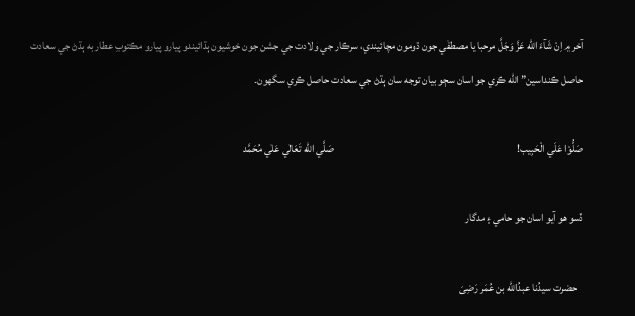آخر ۾ اِنْ شَآءَ الله عَزَّ وَجَلَّ مرحبا يا مصطفٰي جون ڌومون مچائيندي، سرڪار جي ولادت جي جشن جون خوشيون ٻڌائيندو پيارو پيارو مڪتوبِ عطار به ٻڌڻ جي سعادت حاصل ڪنداسين” الله ڪري جو اسان سڄو بيان توجه سان ٻڌڻ جي سعادت حاصل ڪري سگھون۔

صَلُّوْا عَلَي الْحَبِيب!                                                                                      صَلَّي اللّٰه تَعَالٰي عَلٰي مُحَمَّد

ڏسو هو آيو اسان جو حامي ۽ مدگار

   حضرت سيدُنا عبدُالله بن عُمَر رَضِىَ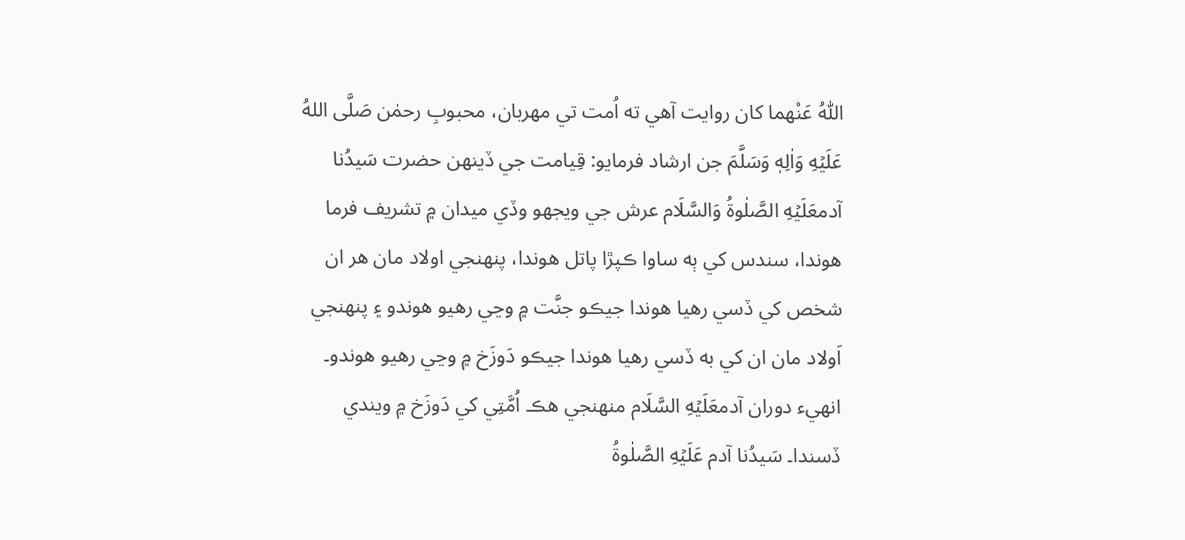اللّٰهُ عَنْهما کان روايت آهي ته اُمت تي مهربان، محبوبِ رحمٰن صَلَّى اللهُ عَلَيۡهِ وَاٰلِهٖ وَسَلَّمَ جن ارشاد فرمايو: قِيامت جي ڏينهن حضرت سَيدُنا آدمعَلَيۡهِ الصَّلٰوةُ وَالسَّلَام عرش جي ويجھو وڏي ميدان ۾ تشريف فرما هوندا، سندس کي ٻه ساوا ڪپڙا پاتل هوندا، پنهنجي اولاد مان هر ان شخص کي ڏسي رهيا هوندا جيڪو جنَّت ۾ وڃي رهيو هوندو ۽ پنهنجي اَولاد مان ان کي به ڏسي رهيا هوندا جيڪو دَوزَخ ۾ وڃي رهيو هوندو۔ انهيء دوران آدمعَلَيۡهِ السَّلَام منهنجي هڪ اُمَّتِي کي دَوزَخ ۾ ويندي ڏسندا۔ سَيدُنا آدم عَلَيۡهِ الصَّلٰوةُ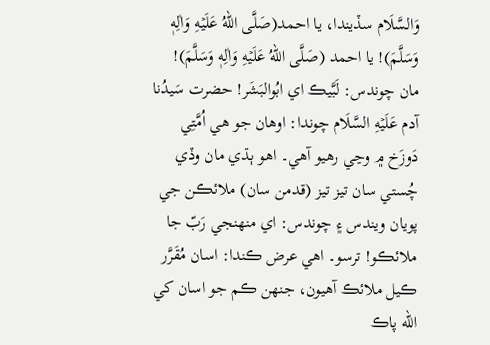وَالسَّلَام سڏيندا، يا احمد(صَلَّى اللهُ عَلَيۡهِ وَاٰلِهٖ وَسَلَّمَ)! يا احمد (صَلَّى اللهُ عَلَيۡهِ وَاٰلِهٖ وَسَلَّمَ)! مان چوندس: لَبَّيڪ اي ابُوالبَشَر! حضرت سَيدُنا آدم عَلَيۡهِ السَّلَام چوندا: اوهان جو هي اُمَّتِي دَوزَخ ۾ وڃي رهيو آهي۔ اهو ٻڌي مان وڏي چُستي سان تيز تيز (قدمن سان) ملائڪن جي پويان ويندس ۽ چوندس: اي منهنجي رَبّ جا ملائڪو! ترسو۔ اهي عرض ڪندا: اسان مُقَرَّر ڪيل ملائڪ آهيون، جنهن ڪم جو اسان کي الله پاڪ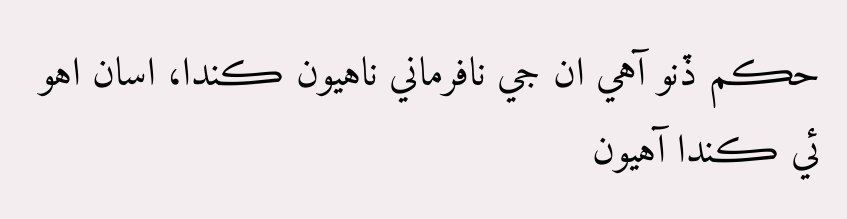حڪم ڏنو آهي ان جي نافرماني ناهيون ڪندا، اسان اهو ئي ڪندا آهيون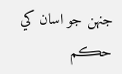جنهن جو اسان کي حڪم